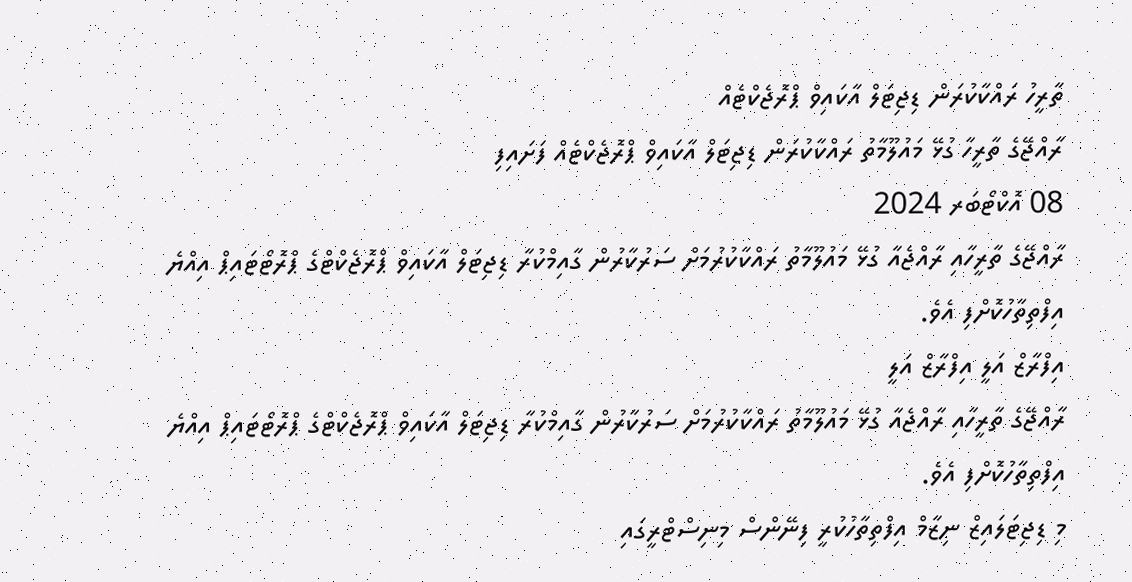ތާރީހު ރައްކާކުރަން ޑިޖިޓަލް އާކައިވް ޕްރޮޖެކްޓެއް
ރާއްޖޭގެ ތާރީހާ ގުޅޭ މައުލޫމާތު ރައްކާކުރަން ޑިޖިޓަލް އާކައިވް ޕްރޮޖެކްޓެއް ފަށައިފި
08 އޮކްޓޯބަރ 2024
ރާއްޖޭގެ ތާރީހާއި ރާއްޖެއާ ގުޅޭ މައުލޫމާތު ރައްކާކުރުމަށް ސަރުކާރުން ގާއިމްކުރާ ޑިޖިޓަލް އާކައިވް ޕްރޮޖެކްޓްގެ ޕްރޮޓޯޓައިޕް އިއްޔެ އިފްތިތާހުކޮށްފި އެވެ.
އިފްރާޒް އަލީ އިފްރާޒް އަލީ
ރާއްޖޭގެ ތާރީހާއި ރާއްޖެއާ ގުޅޭ މައުލޫމާތު ރައްކާކުރުމަށް ސަރުކާރުން ގާއިމްކުރާ ޑިޖިޓަލް އާކައިވް ޕްރޮޖެކްޓްގެ ޕްރޮޓޯޓައިޕް އިއްޔެ އިފްތިތާހުކޮށްފި އެވެ.
މި ޑިޖިޓަލައިޒް ނިޒާމް އިފްތިތާހުކުރީ ފިނޭންސް މިނިސްޓްރީގައި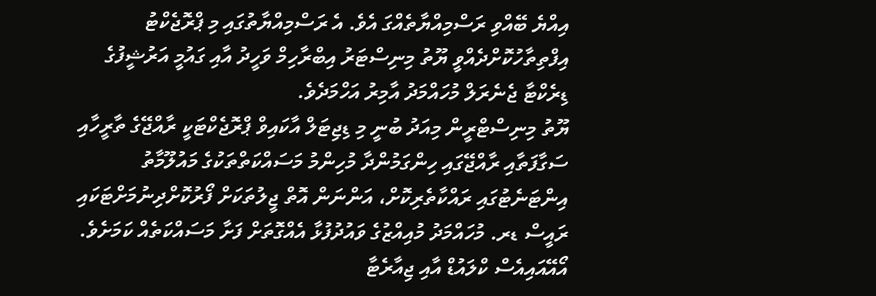އިއްޔެ ބޭއްވި ރަސްމިއްޔާތެއްގަ އެވެ. އެ ރަސްމިއްޔާތުގައި މި ޕްރޮޖެކްޓު އިފްތިތާހުކޮށްދެއްވީ ޔޫތު މިނިސްޓަރު އިބްރާހިމް ވަހީދު އާއި ގައުމީ އަރުޝީފުގެ ޑިރެކްޓާ ޖެނެރަލް މުހައްމަދު އާމިރު އަހްމަދެވެ.
ޔޫތު މިނިސްޓްރީން މިއަދު ބުނީ މި ޑިޖިޓަލް އާކައިވް ޕްރޮޖެކްޓަކީ ރާއްޖޭގެ ތާރީހާއި ސަގާފަތާއި ރާއްޖޭގައި ހިންގަމުންދާ މުހިންމު މަސައްކަތްތަކުގެ މައުލޫމާތު އިންޓަނެޓުގައި ރައްކާތެރިކޮށް، އަންނަން އޮތް ޖީލުތަކަށް ފޯރުކޮށްދިނުމަށްޓަކައި ރައީސް ޑރ. މުހައްމަދު މުއިއްޒުގެ ވައުދުފުޅާ އެއްގޮތަށް ފަށާ މަސައްކަތެއް ކަމަށެވެ.
އޯއޭއައިއެސް ކްލައުޑް އާއި ޖިއާރެޓާ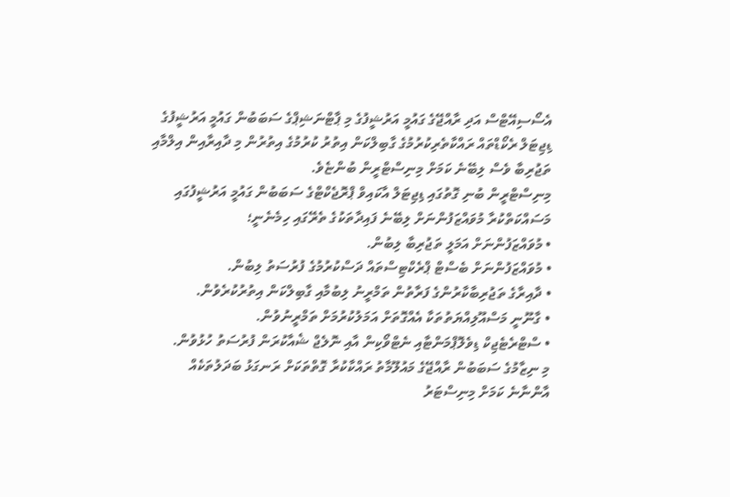އެސޯސިއޭޓްސް އަދި ރާއްޖޭގެ ގައުމީ އަރުޝީފުގެ މި ޕާޓްނަޝިޕްގެ ސަބަބުން ގައުމީ އަރުޝީފުގެ ޑިޖިޓަލް ރެކޯޑްތައް ރައްކާތެރިކުރުމުގެ ގާބިލްކަން އިތުރު ކުރުމުގެ އިތުރުން މި ދާއިރާއިން އިލްމާއި ތަޖުރިބާ ވެސް ލިބޭނެ ކަމަށް މިނިސްޓްރީން ބުންޏެވެ.
މިނިސްޓްރީން ބުނި ގޮތުގައި ޑިޖިޓަލް އާކައިވް ޕްރޮޖެކްޓްގެ ސަބަބުން ގައުމީ އަރުޝީފުގައި މަސައްކަތްކުރާ މުވައްޒަފުންނަށް ލިބޭނެ ފައިދާތަކުގެ ތެރޭގައި ހިމެނެނީ؛
• މުވައްޒަފުންނަށް އަމަލީ ތަޖުރިބާ ލިބުން.
• މުވައްޒަފުންނަށް ބެސްޓް ޕްރެކްޓިސްތައް ދަސްކުރުމުގެ ފުރުސަތު ލިބުން.
• ދާއިރާގެ ތަޖުރިބާކާރުންގެ ފަރާތުން ތަމްރީނު ލިބުމާއި ގާބިލްކަން އިތުރުކުރެވުން.
• ގާނޫނީ މަސްއޫލިއްޔަތުތަކާ އެއްގޮތަށް އަމަލުކުރުމަށް ތަމްރީނުވުން.
• ސްޓްރެޓެޖިކް ޑިވެލޮޕްމަންޓާއި ނެޓްވޯކިން އާއި ނޮލެޖް ޝެއާކުރަން ފުރުސަތު ހުޅުވުން.
މި ނިޒާމުގެ ސަބަބުން ރާއްޖޭގެ މައުލޫމާތު ރައްކާކުރާ ގޮތްތަކަށް ރަނގަޅު ބަދަލުތަކެއް އާންނާނެ ކަމަށް މިނިސްޓަރު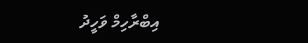އިބްރާހިމް ވަހީދު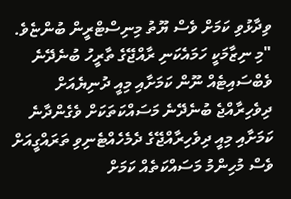ވިދާޅުވި ކަމަށް ވެސް ޔޫތު މިނިސްޓްރީން ބުންޏެވެ.
"މި ނިޒާމަކީ ހަމައެކަނި ރާއްޖޭގެ ތާރީހު ބުނެދޭނެ ވެބްސައިޓެއް ނޫން ކަމަށާއި މިއީ ދުނިޔެއަށް ދިވެހިރާއްޖެ ބުނެދޭނެ މަސައްކަތަކަށް ވެގެންދާނެ ކަމަށާއި މިއީ ދިވެހިރާއްޖޭގެ ދެމެހެއްޓެނިވި ތަރައްގީއަށް ވެސް މުހިންމު މަސައްކަތެއް ކަމަށް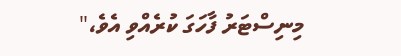މިނިސްޓަރު ފާހަގަ ކުރެއްވި އެވެ،"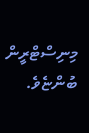މިނިސްޓްރީން ބުންޏެވެ.